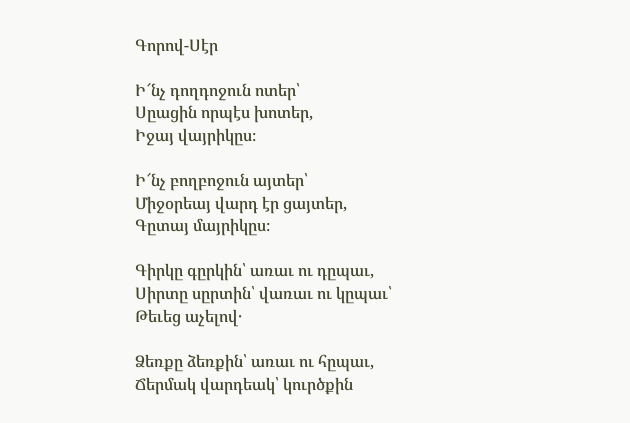Գորով-Սէր

Ի՜նչ դողդոջուն ոտեր՝
Սըացին որպէս խոտեր,
Իջայ վայրիկըս։

Ի՜նչ բողբոջուն այտեր՝
Միջօրեայ վարդ էր ցայտեր,
Գըտայ մայրիկըս։

Գիրկը գըրկին՝ առաւ ու դըպաւ,
Սիրտը սըրտին՝ վառաւ ու կըպաւ՝
Թեւեց աչելով․

Ձեռքը ձեռքին՝ առաւ ու հըպաւ,
Ճերմակ վարդեակ՝ կուրծքին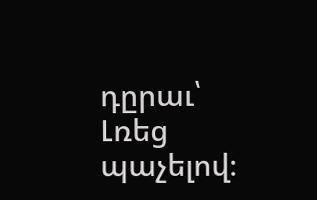դըրաւ՝
Լռեց պաչելով։